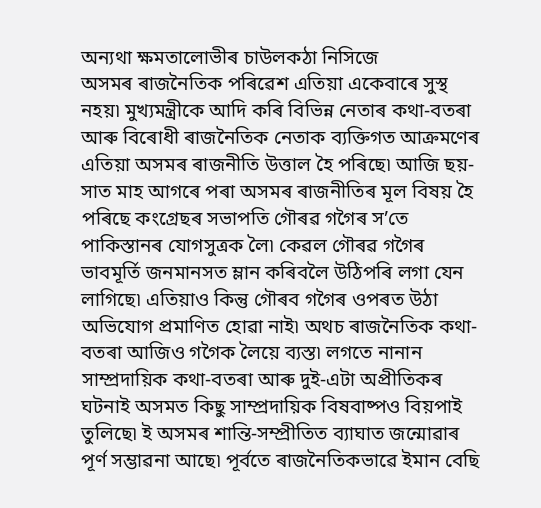অন্যথা ক্ষমতালোভীৰ চাউলকঠা নিসিজে
অসমৰ ৰাজনৈতিক পৰিৱেশ এতিয়া একেবাৰে সুস্থ নহয়৷ মুখ্যমন্ত্ৰীকে আদি কৰি বিভিন্ন নেতাৰ কথা-বতৰা আৰু বিৰোধী ৰাজনৈতিক নেতাক ব্যক্তিগত আক্ৰমণেৰ এতিয়া অসমৰ ৰাজনীতি উত্তাল হৈ পৰিছে৷ আজি ছয়-সাত মাহ আগৰে পৰা অসমৰ ৰাজনীতিৰ মূল বিষয় হৈ পৰিছে কংগ্ৰেছৰ সভাপতি গৌৰৱ গগৈৰ স’তে পাকিস্তানৰ যোগসুত্ৰক লৈ৷ কেৱল গৌৰৱ গগৈৰ ভাবমূৰ্তি জনমানসত ম্লান কৰিবলৈ উঠিপৰি লগা যেন লাগিছে৷ এতিয়াও কিন্তু গৌৰব গগৈৰ ওপৰত উঠা অভিযোগ প্ৰমাণিত হোৱা নাই৷ অথচ ৰাজনৈতিক কথা-বতৰা আজিও গগৈক লৈয়ে ব্যস্ত৷ লগতে নানান সাম্প্ৰদায়িক কথা-বতৰা আৰু দুই-এটা অপ্ৰীতিকৰ ঘটনাই অসমত কিছু সাম্প্ৰদায়িক বিষবাষ্পও বিয়পাই তুলিছে৷ ই অসমৰ শান্তি-সম্প্ৰীতিত ব্যাঘাত জন্মোৱাৰ পূৰ্ণ সম্ভাৱনা আছে৷ পূৰ্বতে ৰাজনৈতিকভাৱে ইমান বেছি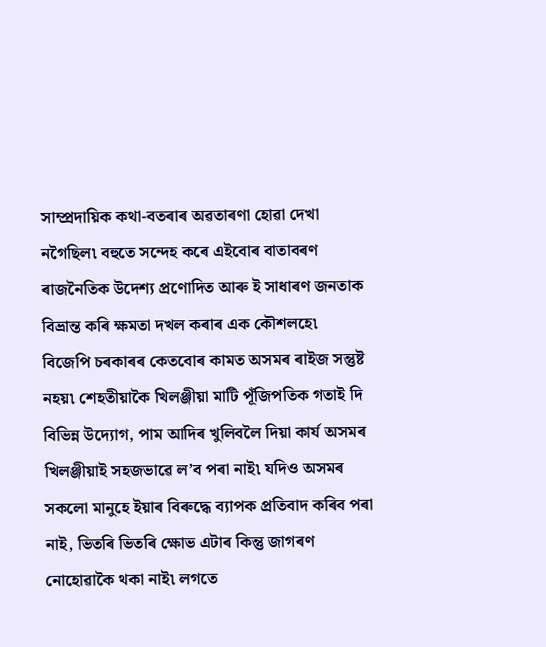সাম্প্ৰদায়িক কথা-বতৰাৰ অৱতাৰণা হোৱা দেখা নগৈছিল৷ বহুতে সন্দেহ কৰে এইবোৰ বাতাবৰণ ৰাজনৈতিক উদেশ্য প্ৰণোদিত আৰু ই সাধাৰণ জনতাক বিভ্ৰান্ত কৰি ক্ষমতা দখল কৰাৰ এক কৌশলহে৷
বিজেপি চৰকাৰৰ কেতবোৰ কামত অসমৰ ৰাইজ সন্তুষ্ট নহয়৷ শেহতীয়াকৈ খিলঞ্জীয়া মাটি পূঁজিপতিক গতাই দি বিভিন্ন উদ্যোগ, পাম আদিৰ খুলিবলৈ দিয়া কাৰ্য অসমৰ খিলঞ্জীয়াই সহজভাৱে ল’ব পৰা নাই৷ যদিও অসমৰ সকলো মানুহে ইয়াৰ বিৰুদ্ধে ব্যাপক প্ৰতিবাদ কৰিব পৰা নাই, ভিতৰি ভিতৰি ক্ষোভ এটাৰ কিন্তু জাগৰণ নোহোৱাকৈ থকা নাই৷ লগতে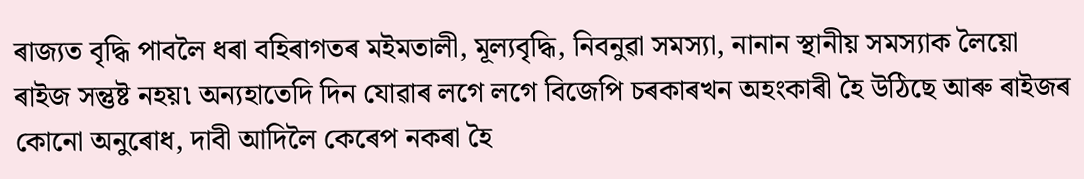ৰাজ্যত বৃদ্ধি পাবলৈ ধৰা বহিৰাগতৰ মইমতালী, মূল্যবৃদ্ধি, নিবনুৱা সমস্যা, নানান স্থানীয় সমস্যাক লৈয়ো ৰাইজ সন্তুষ্ট নহয়৷ অন্যহাতেদি দিন যোৱাৰ লগে লগে বিজেপি চৰকাৰখন অহংকাৰী হৈ উঠিছে আৰু ৰাইজৰ কোনো অনুৰোধ, দাবী আদিলৈ কেৰেপ নকৰা হৈ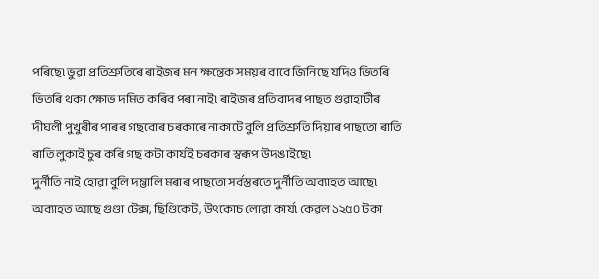পৰিছে৷ ভুৱা প্ৰতিশ্ৰুতিৰে ৰাইজৰ মন ক্ষন্তেক সময়ৰ বাবে জিনিছে যদিও ভিতৰি ভিতৰি থকা ক্ষোভ দমিত কৰিব পৰা নাই৷ ৰাইজৰ প্ৰতিবাদৰ পাছত গুৱাহাটীৰ দীঘলী পুখুৰীৰ পাৰৰ গছবোৰ চৰকাৰে নাকাটে বুলি প্ৰতিশ্ৰুতি দিয়াৰ পাছতো ৰাতি ৰাতি লুকাই চুৰ কৰি গছ কটা কাৰ্যই চৰকাৰ স্বৰূপ উদঙাইছে৷
দুৰ্নীতি নাই হোৱা বুলি দম্ভালি মৰাৰ পাছতো সৰ্বস্তৰতে দুৰ্নীতি অব্যাহত আছে৷ অব্যাহত আছে গুণ্ডা টেক্স, ছিণ্ডিকেট, উৎকোচ লোৱা কাৰ্য৷ কেৱল ১২৫০ টকা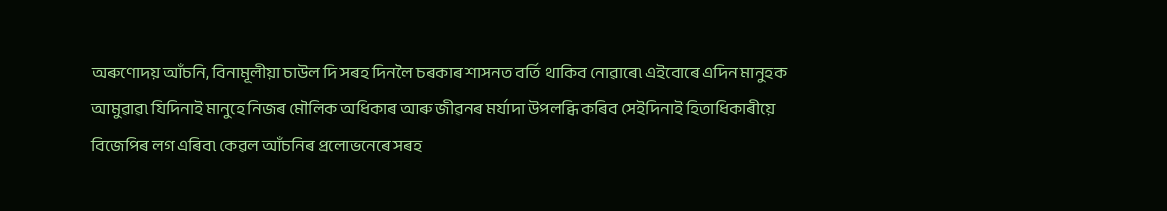অৰুণোদয় আঁচনি, বিনামূলীয়া চাউল দি সৰহ দিনলৈ চৰকাৰ শাসনত বৰ্তি থাকিব নোৱাৰে৷ এইবোৰে এদিন মানুহক আমুৱাৱ৷ যিদিনাই মানুহে নিজৰ মৌলিক অধিকাৰ আৰু জীৱনৰ মৰ্যাদা উপলব্ধি কৰিব সেইদিনাই হিতাধিকাৰীয়ে বিজেপিৰ লগ এৰিব৷ কেৱল আঁচনিৰ প্ৰলোভনেৰে সৰহ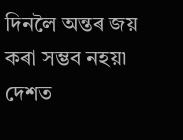দিনলৈ অন্তৰ জয় কৰা সম্ভব নহয়৷
দেশত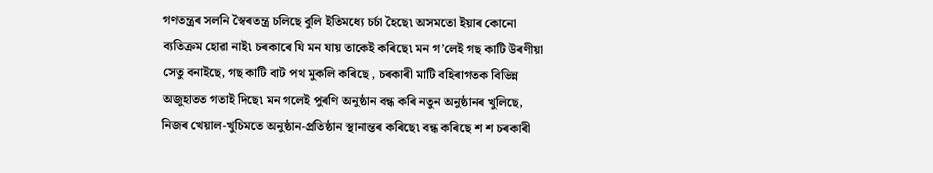গণতন্ত্ৰৰ সলনি স্বৈৰতন্ত্ৰ চলিছে বুলি ইতিমধ্যে চৰ্চা হৈছে৷ অসমতো ইয়াৰ কোনো ব্যতিক্ৰম হোৱা নাই৷ চৰকাৰে যি মন যায় তাকেই কৰিছে৷ মন গ’লেই গছ কাটি উৰণীয়া সেতু বনাইছে, গছ কাটি বাট পথ মুকলি কৰিছে , চৰকাৰী মাটি বহিৰাগতক বিভিন্ন অজুহাতত গতাই দিছে৷ মন গলেই পুৰণি অনুষ্ঠান বন্ধ কৰি নতুন অনুষ্ঠানৰ খুলিছে, নিজৰ খেয়াল-খুচিমতে অনুষ্ঠান-প্ৰতিষ্ঠান স্থানান্তৰ কৰিছে৷ বন্ধ কৰিছে শ শ চৰকাৰী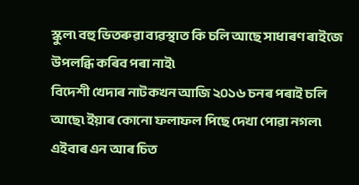স্কুল৷ বহু ভিতৰুৱা ব্যৱস্থাত কি চলি আছে সাধাৰণ ৰাইজে উপলব্ধি কৰিব পৰা নাই৷
বিদেশী খেদাৰ নাটকখন আজি ২০১৬ চনৰ পৰাই চলি আছে৷ ইয়াৰ কোনো ফলাফল পিছে দেখা পোৱা নগল৷ এইবাৰ এন আৰ চিত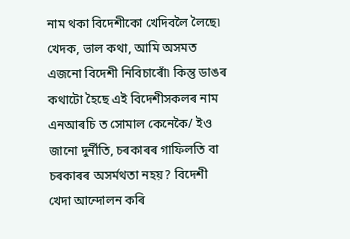নাম থকা বিদেশীকো খেদিবলৈ লৈছে৷ খেদক, ভাল কথা, আমি অসমত এজনো বিদেশী নিবিচাৰোঁ৷ কিন্তু ডাঙৰ কথাটো হৈছে এই বিদেশীসকলৰ নাম এনআৰচি ত সোমাল কেনেকৈ/ ইও জানো দুৰ্নীতি, চৰকাৰৰ গাফিলতি বা চৰকাৰৰ অসৰ্মথতা নহয়? বিদেশী খেদা আন্দোলন কৰি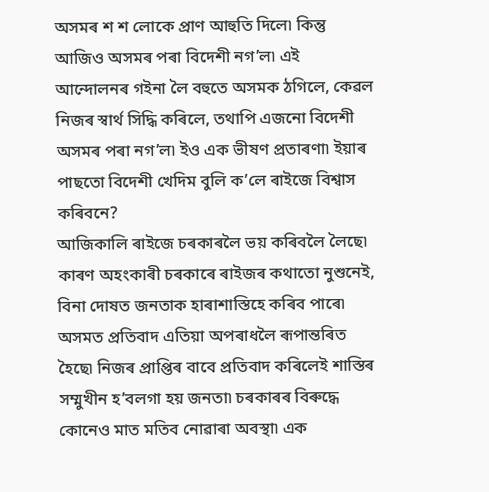অসমৰ শ শ লোকে প্ৰাণ আহুতি দিলে৷ কিন্তু আজিও অসমৰ পৰা বিদেশী নগ’ল৷ এই আন্দোলনৰ গইনা লৈ বহুতে অসমক ঠগিলে, কেৱল নিজৰ স্বাৰ্থ সিদ্ধি কৰিলে, তথাপি এজনো বিদেশী অসমৰ পৰা নগ’ল৷ ইও এক ভীষণ প্ৰতাৰণা৷ ইয়াৰ পাছতো বিদেশী খেদিম বুলি ক’লে ৰাইজে বিশ্বাস কৰিবনে?
আজিকালি ৰাইজে চৰকাৰলৈ ভয় কৰিবলৈ লৈছে৷ কাৰণ অহংকাৰী চৰকাৰে ৰাইজৰ কথাতো নুশুনেই, বিনা দোষত জনতাক হাৰাশাস্তিহে কৰিব পাৰে৷ অসমত প্ৰতিবাদ এতিয়া অপৰাধলৈ ৰূপান্তৰিত হৈছে৷ নিজৰ প্ৰাপ্তিৰ বাবে প্ৰতিবাদ কৰিলেই শাস্তিৰ সম্মুখীন হ’বলগা হয় জনতা৷ চৰকাৰৰ বিৰুদ্ধে কোনেও মাত মতিব নোৱাৰা অবস্থা৷ এক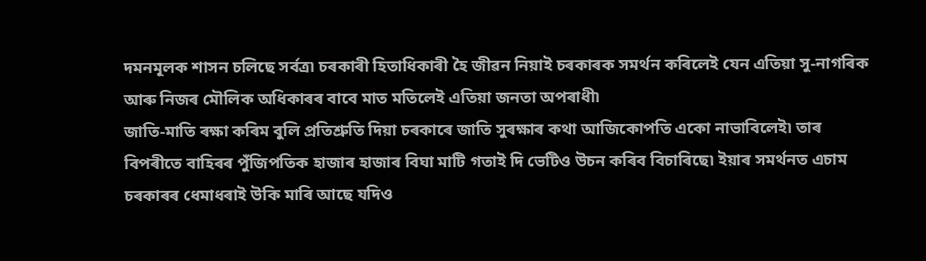দমনমূলক শাসন চলিছে সৰ্বত্ৰ৷ চৰকাৰী হিতাধিকাৰী হৈ জীৱন নিয়াই চৰকাৰক সমৰ্থন কৰিলেই যেন এতিয়া সু-নাগৰিক আৰু নিজৰ মৌলিক অধিকাৰৰ বাবে মাত মতিলেই এতিয়া জনতা অপৰাধী৷
জাতি-মাতি ৰক্ষা কৰিম বুলি প্ৰতিশ্ৰুতি দিয়া চৰকাৰে জাতি সুৰক্ষাৰ কথা আজিকোপতি একো নাভাবিলেই৷ তাৰ বিপৰীতে বাহিৰৰ পুঁজিপতিক হাজাৰ হাজাৰ বিঘা মাটি গতাই দি ভেটিও উচন কৰিব বিচাৰিছে৷ ইয়াৰ সমৰ্থনত এচাম চৰকাৰৰ ধেমাধৰাই উকি মাৰি আছে যদিও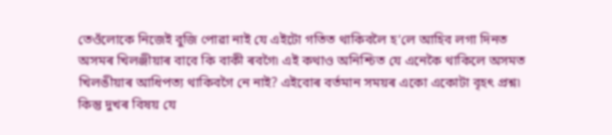তেওঁলোকে নিজেই বুজি পোৱা নাই যে এইটো গতিত থাকিবলৈ হ’লে আহিব লগা দিনত অসমৰ খিলঞ্জীয়াৰ বাবে কি বাকী ৰবগৈ৷ এই কথাও অনিশ্চিত যে এনেকৈ থাকিলে অসমত খিলঙীয়াৰ আধিপত্য থাকিবগৈ নে নাই? এইবোৰ বৰ্তমান সময়ৰ একো একোটা বৃহৎ প্ৰশ্ন৷ কিন্তু দুখৰ বিষয় যে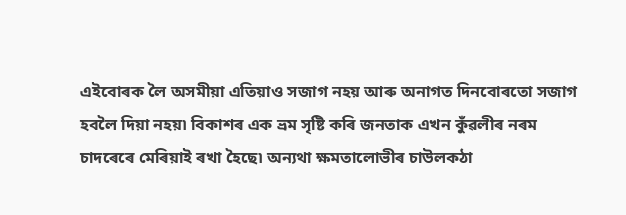এইবোৰক লৈ অসমীয়া এতিয়াও সজাগ নহয় আৰু অনাগত দিনবোৰতো সজাগ হবলৈ দিয়া নহয়৷ বিকাশৰ এক ভ্ৰম সৃষ্টি কৰি জনতাক এখন কুঁৱলীৰ নৰম চাদৰেৰে মেৰিয়াই ৰখা হৈছে৷ অন্যথা ক্ষমতালোভীৰ চাউলকঠা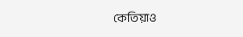কেতিয়াও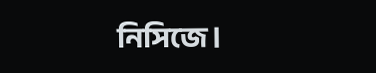নিসিজে।